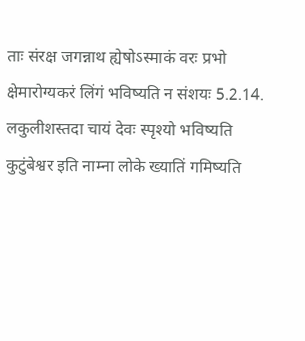ताः संरक्ष जगन्नाथ ह्येषोऽस्माकं वरः प्रभो
क्षेमारोग्यकरं लिंगं भविष्यति न संशयः 5.2.14.
लकुलीशस्तदा चायं देवः स्पृश्यो भविष्यति
कुटुंबेश्वर इति नाम्ना लोके ख्यातिं गमिष्यति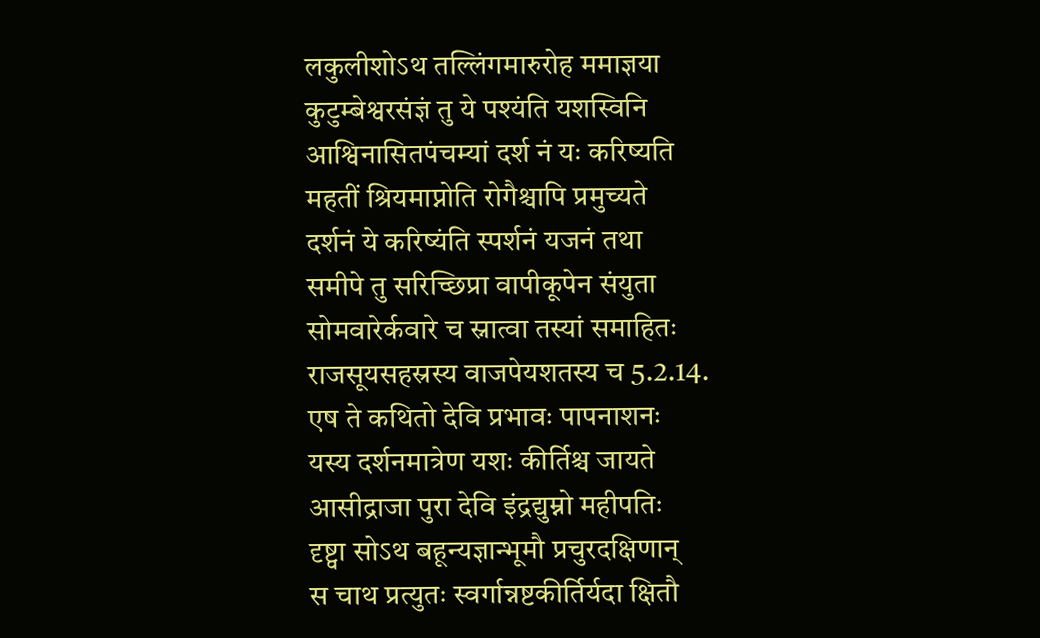लकुलीशोऽथ तल्लिंगमारुरोह ममाज्ञया
कुटुम्बेश्वरसंज्ञं तु ये पश्यंति यशस्विनि
आश्विनासितपंचम्यां दर्श नं यः करिष्यति
महतीं श्रियमाप्नोति रोगैश्चापि प्रमुच्यते
दर्शनं ये करिष्यंति स्पर्शनं यजनं तथा
समीपे तु सरिच्छिप्रा वापीकूपेन संयुता
सोमवारेर्कवारे च स्नात्वा तस्यां समाहितः
राजसूयसहस्रस्य वाजपेयशतस्य च 5.2.14.
एष ते कथितो देवि प्रभावः पापनाशनः
यस्य दर्शनमात्रेण यशः कीर्तिश्च जायते
आसीद्राजा पुरा देवि इंद्रद्युम्नो महीपतिः
दृष्ट्वा सोऽथ बहून्यज्ञान्भूमौ प्रचुरदक्षिणान्
स चाथ प्रत्युतः स्वर्गान्नष्टकीर्तिर्यदा क्षितौ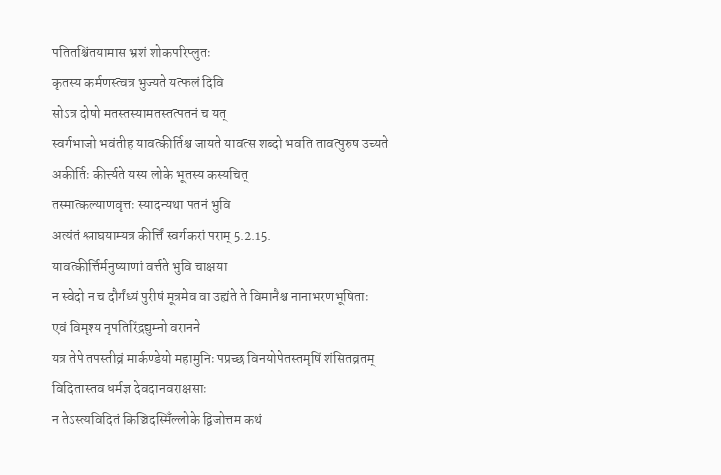पतितश्चिंतयामास भ्रशं शोकपरिप्लुतः
कृतस्य कर्मणस्त्वत्र भुज्यते यत्फलं दिवि
सोऽत्र दोषो मतस्तस्यामतस्तत्पतनं च यत्
स्वर्गभाजो भवंतीह यावत्कीर्तिश्च जायते यावत्स शब्दो भवति तावत्पुरुष उच्यते
अकीर्तिः कीर्त्त्यते यस्य लोके भूतस्य कस्यचित्
तस्मात्कल्याणवृत्तः स्यादन्यथा पतनं भुवि
अत्यंतं श्लाघयाम्यत्र कीर्त्तिं स्वर्गकरां पराम् 5.2.15.
यावत्कीर्त्तिर्मनुष्याणां वर्त्तते भुवि चाक्षया
न स्वेदो न च दौर्गंध्यं पुरीषं मूत्रमेव वा उह्यंते ते विमानैश्च नानाभरणभूषिताः
एवं विमृश्य नृपतिरिंद्रद्युम्नो वरानने
यत्र तेपे तपस्तीव्रं मार्कण्डेयो महामुनिः पप्रच्छ विनयोपेतस्तमृषिं शंसितव्रतम्
विदितास्तव धर्मज्ञ देवदानवराक्षसाः
न तेऽस्त्यविदितं किञ्चिदस्मिँल्लोके द्विजोत्तम कथं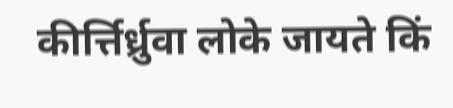कीर्त्तिर्ध्रुवा लोके जायते किं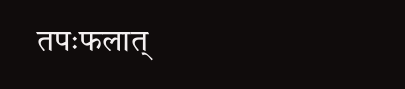तपःफलात्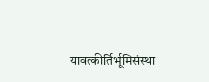यावत्कीर्तिर्भूमिसंस्था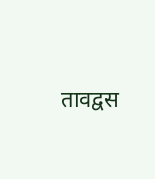तावद्वस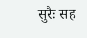सुरैः सह